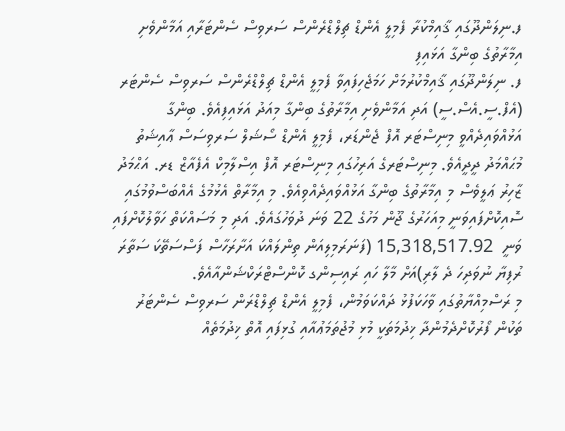ފ.ނިލަންދޫގައި ޤާއިމްކުރާ ފެމިލީ އެންޑް ޗިލްޑްރެންސް ސަރވިސް ސެންޓަރާއި އަމާންވެށި އިމާރާތުގެ ބިންގާ އަޅައިފި
ފ. ނިލަންދޫގައި ޤާއިމްކުރުމަށް ހަމަޖެހިފައިވާ ފެމިލީ އެންޑް ޗިލްޑްރެންސް ސަރވިސް ސެންޓަރ (އެފް.ސީ.އެސް.ސީ) އަދި އަމާންވެށި އިމާރާތުގެ ބިންގާ މިއަދު އަޅައިފިއެވެ. ބިންގާ އަޅުއްވައިދެއްވީ މިނިސްޓަރ އޮފް ޖެންޑަރ، ފެމިލީ އެންޑް ސޯޝަލް ސަރވިސަސް ޢާއިޝަތު މުޙައްމަދު ދީދީއެވެ. މިނިސްޓަރގެ އަރިހުގައި މިނިސްޓަރ އޮފް އިސްލާމިކް އެފެއާޒް ޑރ. އަޙްމަދު ޒާހިރު ޢަލީވެސް މި އިމާރާތުގެ ބިންގާ އަޅުއްވައިދެއްވިއެވެ. މި އިމާރާތް އެޅުމުގެ އެއްބަސްވުމުގައި ސޮއިކޮށްފައިވަނީ މިއަހަރުގެ ޖޫން މަހުގެ 22 ވަނަ ދުވަހުގައެވެ. އަދި މި މަސައްކަތް ހަވާލުކޮށްފައި ވަނީ  15,318,517.92 (ފަނަރަމިލިއަން ތިންލައްކަ އަށާރަހާސް ފަސްސަތޭކަ ސަތާރަ ރުފިޔާ ނުވަދިހަ ދެ ލާރި)އަށް މާލާ ހައި ރައިސިންގ ކޮންސްޓްރަކްޝަންއާއެވެ.
މި ރަސްމިއްޔާތުގައި ވާހަކަފުޅު ދައްކަވަމުން، ފެމިލީ އެންޑް ޗިލްޑްރަން ސަރވިސް ސެންޓަރު ތަކުން ފޯރުކޮށްދެމުންދާ ޚިދުމަތަކީ މުޅި މުޖުތަމަޢުއާއި ގުޅިފައި އޮތް ޚިދުމަތެއް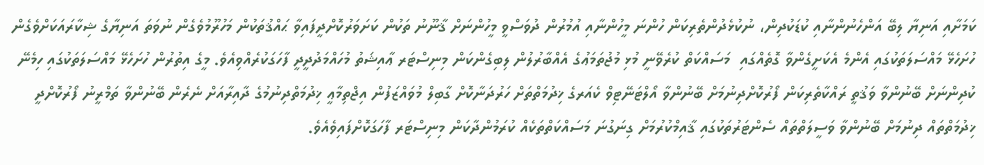ކަމަށާއި އަނިޔާ ލިބޭ އަންހެނުންނާއި ކުޑަކުދިން، ނުކުޅެދުންތެރިކަން ހުންނަ މީހުންނާއި އުމުރުން ދުވަސްވީ މީހުންނަށް ޤާނޫނު ތަކުން ކަށަވަރުކޮށްދީފައިވާ ޙައްޤުތަކުން މަހުރޫމުވެގެން ނުވަތަ އަނިޔާގެ ޝިކާރައަކަށްވެގެން ހުށަހެޅޭ މައްސަލަތަކުގައި އެންމެ އެކަށީގެންވާ ގޮތެއްގައި  މަސައްކަތް ކުރެވޭނީ މުޅި މުޖުތަމަޢުގެ އެއްބާރުލުން ލިބިގެންކަން މިނިސްޓަރ ޢާއިޝަތު މުހައްމަދުދީދީ ފާހަގަކުރެއްވިއެވެ. މީގެ އިތުރުން ހުށަހެޅޭ މައްސަލަތަކުގައި ހިމެނޭ ކުދިންނަށް ބޭނުންވާ ވަޤުތީ ރައްކާތެރިކަން ފޯރުކޮށްދިނުމަށް ބޭނުންވާ އޯލްޓަނޭޓިވް ކެއަރގެ ޚިދުމަތްތަށް ހަރުދަނާކޮށް ގާބިލް މުވައްޒަފުން އިޖްތިމާޢީ ޚިދުމަތްދިނުމުގެ ދާއިރާއަށް ނެރެން ބޭނުންވާ ތަމްރީނު ފޯރުކޮށްދީ ޚިދުމަތްތައް ދިނުމަށް ބޭނުންވާ ވަސީލަތްތައް ސެންޓަރުތަކުގައި ޤާއިމްކުރުމަށް ގިނަގުނަ މަސައްކަތްތަކެއް ކުރަމުންދާކަން މިނިސްޓަރ ފާހަގަކޮށްފައިވެއެވެ.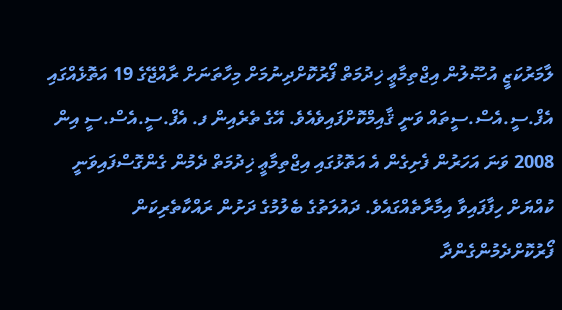ލާމަރުކަޒީ އުޞޫލުން އިޖްތިމާޢީ ޚިދުމަތް ފޯރުކޮށްދިނުމަށް މިހާތަނަށް ރާއްޖޭގެ 19 އަތޮޅެއްގައި އެފް.ސީ.އެސް.ސީތައް ވަނީ ޤާއިމްކޮށްފައިވެއެވެ. އޭގެ ތެރެއިން ފ. އެފް.ސީ.އެސް.ސީ އިން 2008 ވަނަ އަހަރުން ފެށިގެން އެ އަތޮޅުގައި އިޖްތިމާޢީ ޚިދުމަތް ދެމުން ގެންގޮސްފައިވަނީ ކުއްޔަށް ހިފާފައިވާ އިމާރާތެއްގައެވެ. ދައުލަތުގެ ބެލުމުގެ ދަށުން ރައްކާތެރިކަން ފޯރުކޮށްދެމުންގެންދާ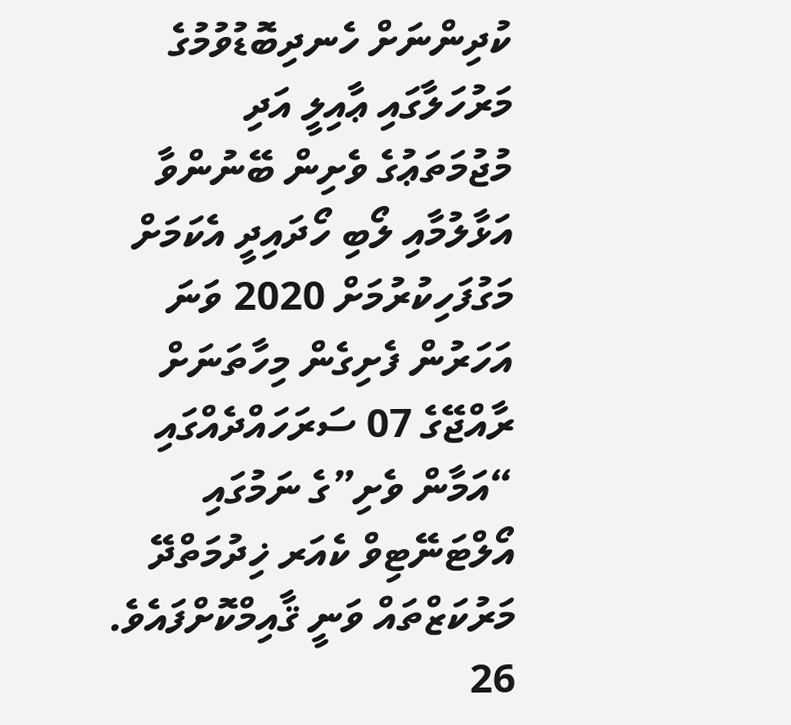ކުދިންނަށް ހެނދިބޮޑުވުމުގެ މަރުހަލާގައި ޢާއިލީ އަދި މުޖުމަތަޢުގެ ވެށިން ބޭނުންވާ އަޅާލުމާއި ލޯބި ހޯދައިދީ އެކަމަށް މަގުފަހިކުރުމަށް 2020 ވަނަ އަހަރުން ފެށިގެން މިހާތަނަށް ރާއްޖޭގެ 07 ސަރަހައްދެއްގައި “އަމާން ވެށި”ގެ ނަމުގައި އޯލްޓަނޭޓިވް ކެއަރ ޚިދުމަތްދޭ  މަރުކަޒްތައް ވަނީ ޤާއިމްކޮށްފައެވެ.
26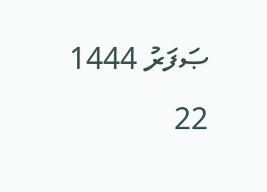ޞަފަރު 1444
22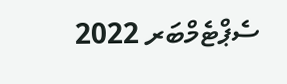ސެޕްޓެމްބަރ 2022